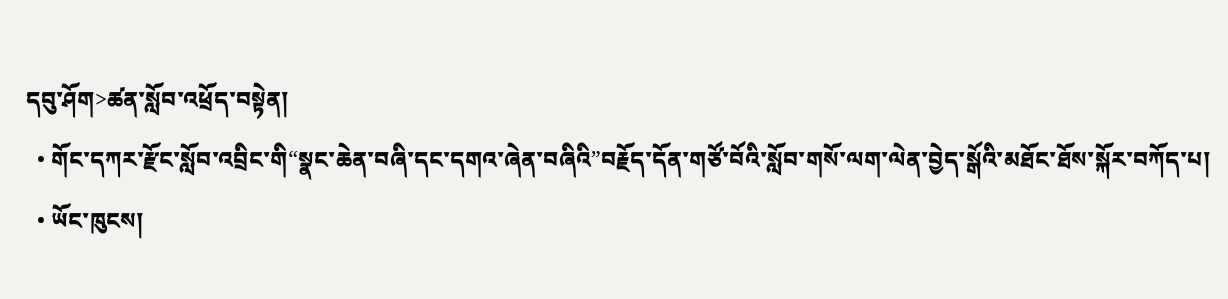དབུ་ཤོག>ཚན་སློབ་འཕྲོད་བསྟེན།
  • གོང་དཀར་རྫོང་སློབ་འབྲིང་གི“སྣང་ཆེན་བཞི་དང་དགའ་ཞེན་བཞིའི”བརྗོད་དོན་གཙོ་བོའི་སློབ་གསོ་ལག་ལེན་བྱེད་སྒོའི་མཐོང་ཐོས་སྐོར་བཀོད་པ།
  • ཡོང་ཁུངས།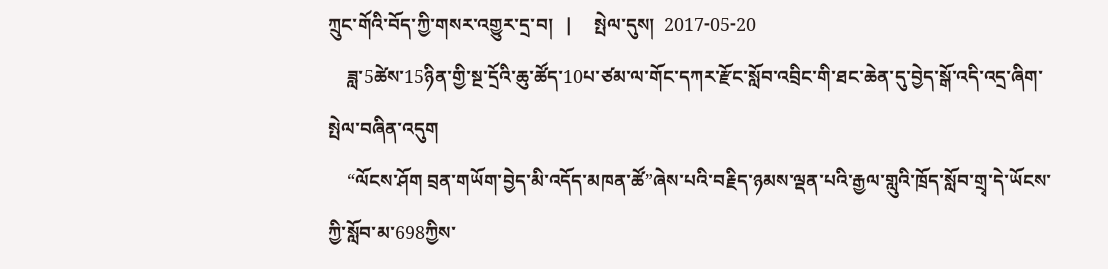ཀྲུང་གོའི་བོད་ཀྱི་གསར་འགྱུར་དྲ་བ།   |     སྤེལ་དུས།  2017-05-20
    ཟླ་5ཚེས་15ཉིན་གྱི་སྔ་དྲོའི་ཆུ་ཚོད་10པ་ཙམ་ལ་གོང་དཀར་རྫོང་སློབ་འབྲིང་གི་ཐང་ཆེན་དུ་བྱེད་སྒོ་འདི་འདྲ་ཞིག་སྤེལ་བཞིན་འདུག
    “ལོངས་ཤོག བྲན་གཡོག་བྱེད་མི་འདོད་མཁན་ཚོ”ཞེས་པའི་བརྗིད་ཉམས་ལྡན་པའི་རྒྱལ་གླུའི་ཁྲོད་སློབ་གྲྭ་དེ་ཡོངས་ཀྱི་སློབ་མ་698ཀྱིས་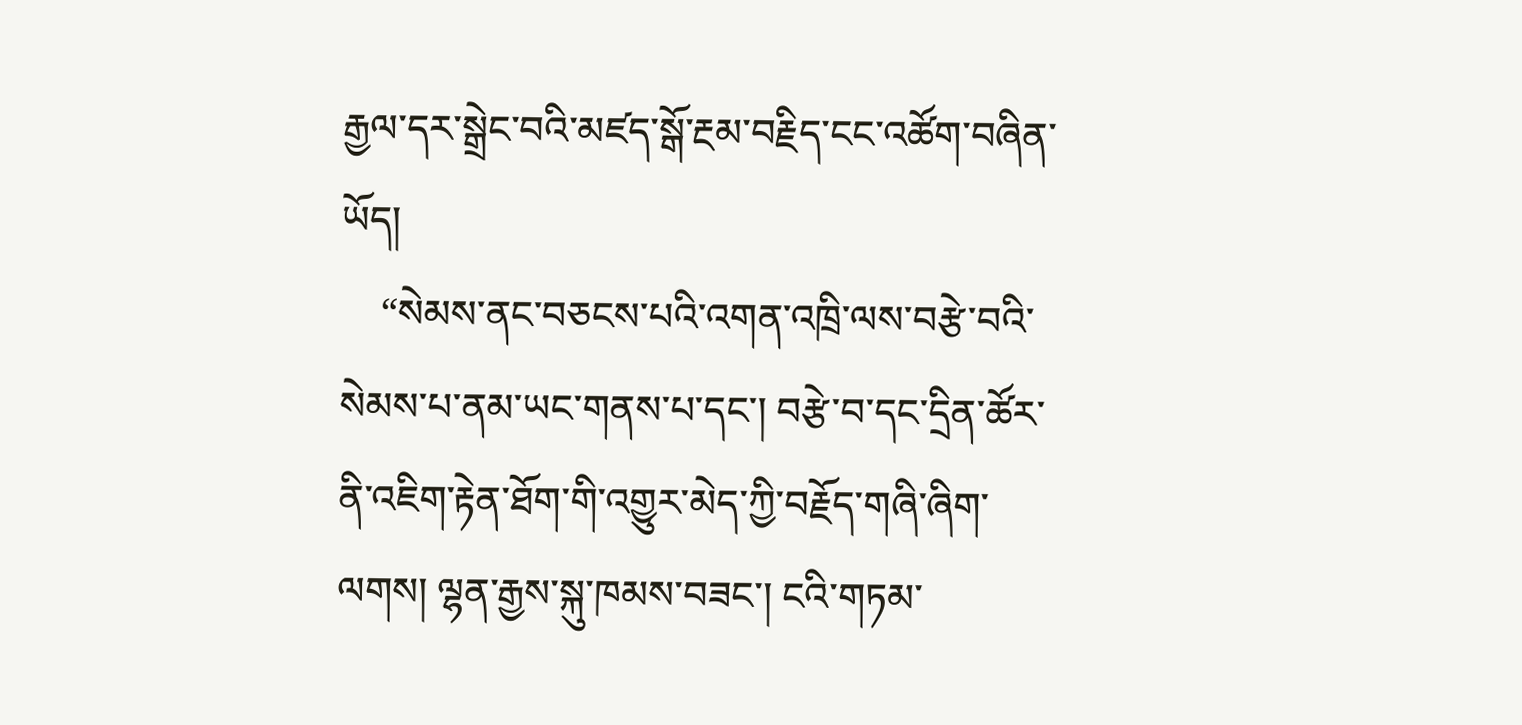རྒྱལ་དར་སྒྲེང་བའི་མཛད་སྒོ་རྔམ་བརྗིད་ངང་འཚོག་བཞིན་ཡོད།
    “སེམས་ནང་བཅངས་པའི་འགན་འཁྲི་ལས་བརྩེ་བའི་སེམས་པ་ནམ་ཡང་གནས་པ་དང་། བརྩེ་བ་དང་དྲིན་ཚོར་ནི་འཇིག་རྟེན་ཐོག་གི་འགྱུར་མེད་ཀྱི་བརྗོད་གཞི་ཞིག་ལགས། ལྷན་རྒྱས་སྐུ་ཁམས་བཟང་། ངའི་གཏམ་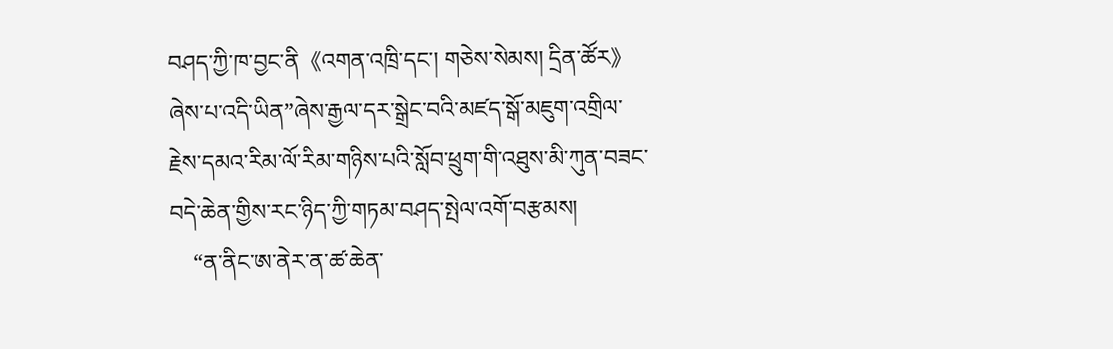བཤད་ཀྱི་ཁ་བྱང་ནི《འགན་འཁྲི་དང་། གཅེས་སེམས། དྲིན་ཚོར》ཞེས་པ་འདི་ཡིན”ཞེས་རྒྱལ་དར་སྒྲེང་བའི་མཛད་སྒོ་མཇུག་འགྲིལ་རྗེས་དམའ་རིམ་ལོ་རིམ་གཉིས་པའི་སློབ་ཕྲུག་གི་འཐུས་མི་ཀུན་བཟང་བདེ་ཆེན་གྱིས་རང་ཉིད་ཀྱི་གཏམ་བཤད་སྤེལ་འགོ་བརྩམས།
    “ན་ནིང་ཨ་ནེར་ན་ཚ་ཆེན་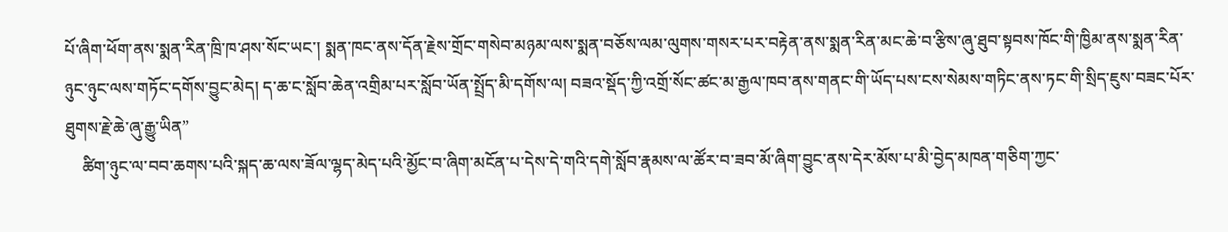པོ་ཞིག་ཕོག་ནས་སྨན་རིན་ཁྲི་ཁ་ཤས་སོང་ཡང་། སྨན་ཁང་ནས་དོན་རྗེས་གྲོང་གསེབ་མཉམ་ལས་སྨན་བཅོས་ལམ་ལུགས་གསར་པར་བརྟེན་ནས་སྨན་རིན་མང་ཆེ་བ་རྩིས་ཞུ་ཐུབ་སྟབས་ཁོང་གི་ཁྱིམ་ནས་སྨན་རིན་ཉུང་ཉུང་ལས་གཏོང་དགོས་བྱུང་མེད། ད་ཆ་ང་སློབ་ཆེན་འགྲིམ་པར་སློབ་ཡོན་སྤྲོད་མི་དགོས་ལ། བཟའ་སྡོད་ཀྱི་འགྲོ་སོང་ཚང་མ་རྒྱལ་ཁབ་ནས་གནང་གི་ཡོད་པས་ངས་སེམས་གཏིང་ནས་ཏང་གི་སྲིད་ཇུས་བཟང་པོར་ཐུགས་རྗེ་ཆེ་ཞུ་རྒྱུ་ཡིན”
    ཚིག་ཉུང་ལ་བབ་ཆགས་པའི་སྐད་ཆ་ལས་ཟོལ་ལྷད་མེད་པའི་མྱོང་བ་ཞིག་མངོན་པ་དེས་དེ་གའི་དགེ་སློབ་རྣམས་ལ་ཚོར་བ་ཟབ་མོ་ཞིག་བྱུང་ནས་དེར་མོས་པ་མི་བྱེད་མཁན་གཅིག་ཀྱང་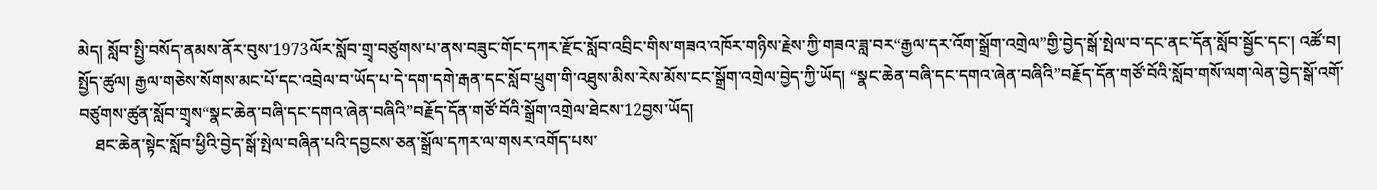མེད། སློབ་སྤྱི་བསོད་ནམས་ནོར་བུས་1973ལོར་སློབ་གྲྭ་བཙུགས་པ་ནས་བཟུང་གོང་དཀར་རྫོང་སློབ་འབྲིང་གིས་གཟའ་འཁོར་གཉིས་རྗེས་ཀྱི་གཟའ་ཟླ་བར“རྒྱལ་དར་འོག་སྒྲོག་འགྲེལ”གྱི་བྱེད་སྒོ་སྤེལ་བ་དང་ནང་དོན་སློབ་སྦྱོང་དང་། འཚོ་བ། སྤྱོད་ཚུལ། རྒྱལ་གཅེས་སོགས་མང་པོ་དང་འབྲེལ་བ་ཡོད་པ་དེ་དག་དགེ་རྒན་དང་སློབ་ཕྲུག་གི་འཐུས་མིས་རེས་མོས་ངང་སྒྲོག་འགྲེལ་བྱེད་ཀྱི་ཡོད། “སྣང་ཆེན་བཞི་དང་དགའ་ཞེན་བཞིའི”བརྗོད་དོན་གཙོ་བོའི་སློབ་གསོ་ལག་ལེན་བྱེད་སྒོ་འགོ་བཙུགས་ཚུན་སློབ་གྲྭས“སྣང་ཆེན་བཞི་དང་དགའ་ཞེན་བཞིའི”བརྗོད་དོན་གཙོ་བོའི་སྒྲོག་འགྲེལ་ཐེངས་12བྱས་ཡོད།
    ཐང་ཆེན་སྟེང་སློབ་ཕྱིའི་བྱེད་སྒོ་སྤེལ་བཞིན་པའི་དབྱངས་ཅན་སྒྲོལ་དཀར་ལ་གསར་འགོད་པས་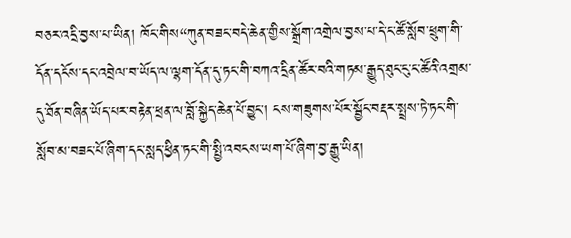བཅར་འདྲི་བྱས་པ་ཡིན། ཁོང་གིས“ཀུན་བཟང་བདེ་ཆེན་གྱིས་སྒྲོག་འགྲེལ་བྱས་པ་དེ་ང་ཚོ་སློབ་ཕྲུག་གི་དོན་དངོས་དང་འབྲེལ་བ་ཡོད་ལ་ལྷག་དོན་དུ་ཏང་གི་བཀའ་དྲིན་ཚོར་བའི་གཏམ་རྒྱུད་ཐུང་ངུ་ང་ཚོའི་འགྲམ་དུ་ཐོན་བཞིན་ཡོད་པར་བརྟེན་ཕྲན་ལ་བློ་སྐྱེད་ཆེན་པོ་བྱུང་། ངས་གཟུགས་པོར་སྦྱོང་བརྡར་སྤྲས་ཏེ་ཏང་གི་སློབ་མ་བཟང་པོ་ཞིག་དང་སླད་ཕྱིན་ཏང་གི་སྤྱི་འབངས་ཡག་པོ་ཞིག་བྱ་རྒྱུ་ཡིན།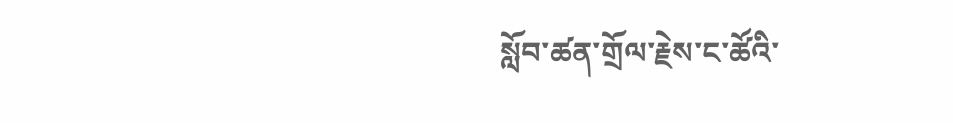སློབ་ཚན་གྲོལ་རྗེས་ང་ཚོའི་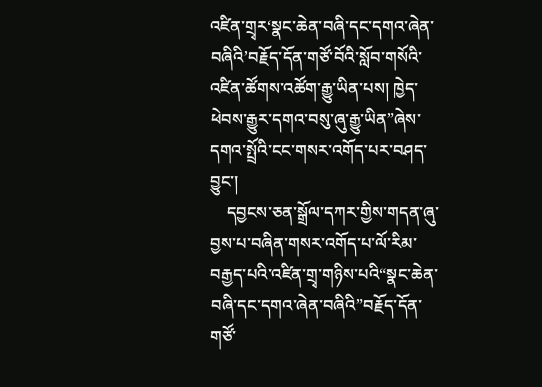འཛིན་གྲྭར‘སྣང་ཆེན་བཞི་དང་དགའ་ཞེན་བཞིའི’བརྗོད་དོན་གཙོ་བོའི་སློབ་གསོའི་འཛིན་ཚོགས་འཚོག་རྒྱུ་ཡིན་པས། ཁྱེད་ཕེབས་རྒྱུར་དགའ་བསུ་ཞུ་རྒྱུ་ཡིན”ཞེས་དགའ་སྤྲོའི་ངང་གསར་འགོད་པར་བཤད་བྱུང་།
    དབྱངས་ཅན་སྒྲོལ་དཀར་གྱིས་གདན་ཞུ་བྱས་པ་བཞིན་གསར་འགོད་པ་ལོ་རིམ་བརྒྱད་པའི་འཛིན་གྲྭ་གཉིས་པའི“སྣང་ཆེན་བཞི་དང་དགའ་ཞེན་བཞིའི”བརྗོད་དོན་གཙོ་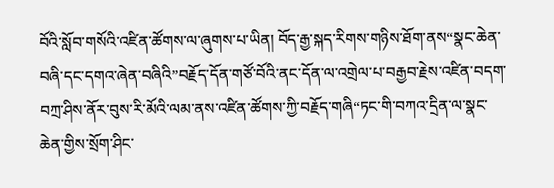བོའི་སློབ་གསོའི་འཛིན་ཚོགས་ལ་ཞུགས་པ་ཡིན། བོད་རྒྱ་སྐད་རིགས་གཉིས་ཐོག་ནས“སྣང་ཆེན་བཞི་དང་དགའ་ཞེན་བཞིའི”བརྗོད་དོན་གཙོ་བོའི་ནང་དོན་ལ་འགྲེལ་པ་བརྒྱབ་རྗེས་འཛིན་བདག་བཀྲ་ཤིས་ནོར་བུས་རི་མོའི་ལམ་ནས་འཛིན་ཚོགས་ཀྱི་བརྗོད་གཞི“ཏང་གི་བཀའ་དྲིན་ལ་སྣང་ཆེན་གྱིས་སྲོག་ཤིང་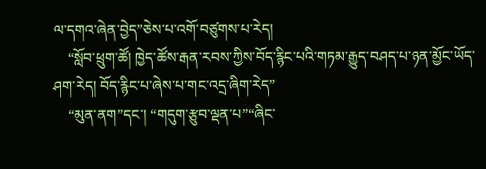ལ་དགའ་ཞེན་བྱེད”ཅེས་པ་འགོ་བཙུགས་པ་རེད།
    “སློབ་ཕྲུག་ཚོ། ཁྱེད་ཚོས་རྒན་རབས་ཀྱིས་བོད་རྙིང་པའི་གཏམ་རྒྱུད་བཤད་པ་ཉན་མྱོང་ཡོད་ཤག་རེད། བོད་རྙིང་པ་ཞེས་པ་གང་འདྲ་ཞིག་རེད”
    “མུན་ནག”དང་། “གདུག་རྩུབ་ལྡན་པ”“ཞིང་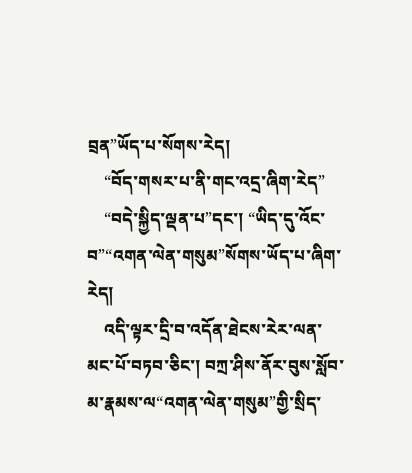བྲན”ཡོད་པ་སོགས་རེད།
    “བོད་གསར་པ་ནི་གང་འདྲ་ཞིག་རེད”
    “བདེ་སྐྱིད་ལྡན་པ”དང་། “ཡིད་དུ་འོང་བ”“འགན་ལེན་གསུམ”སོགས་ཡོད་པ་ཞིག་རེད།
    འདི་ལྟར་དྲི་བ་འདོན་ཐེངས་རེར་ལན་མང་པོ་བཏབ་ཅིང་། བཀྲ་ཤིས་ནོར་བུས་སློབ་མ་རྣམས་ལ“འགན་ལེན་གསུམ”གྱི་སྲིད་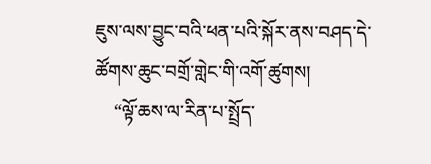ཇུས་ལས་བྱུང་བའི་ཕན་པའི་སྐོར་ནས་བཤད་དེ་ཚོགས་ཆུང་བགྲོ་གླེང་གི་འགོ་ཚུགས།
    “ལྟོ་ཆས་ལ་རིན་པ་སྤྲོད་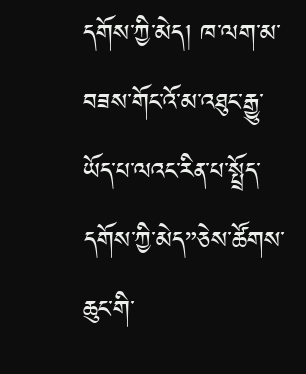དགོས་ཀྱི་མེད། ཁ་ལག་མ་བཟས་གོང་འོ་མ་འཐུང་རྒྱུ་ཡོད་པ་ལའང་རིན་པ་སྤྲོད་དགོས་ཀྱི་མེད”ཅེས་ཚོགས་ཆུང་གི་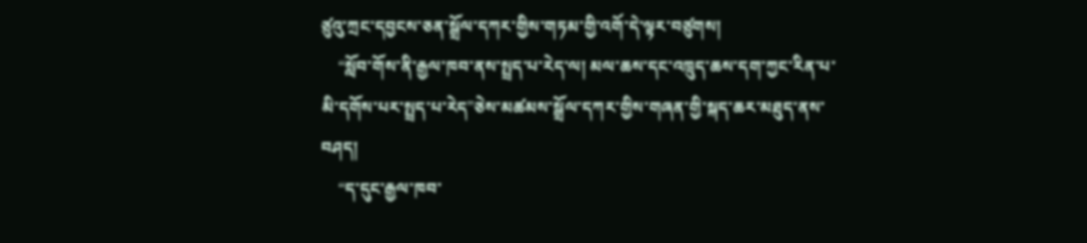ཙུའུ་ཀྲང་དབྱངས་ཅན་སྒྲོལ་དཀར་གྱིས་གཏམ་གྱི་འགོ་དེ་ལྟར་བཙུགས།
    “སློབ་གོས་ནི་རྒྱལ་ཁབ་ནས་སྤྲད་པ་རེད་ལ། མལ་ཆས་དང་འཁྲུད་ཆས་དག་ཀྱང་རིན་པ་མི་དགོས་པར་སྤྲད་པ་རེད”ཅེས་མཚམས་སྒྲོལ་དཀར་གྱིས་གཞན་གྱི་སྐད་ཆར་མཐུད་ནས་བཤད།
    “ད་དུང་རྒྱལ་ཁབ་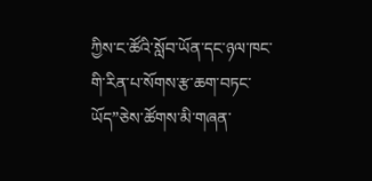ཀྱིས་ང་ཚོའི་སློབ་ཡོན་དང་ཉལ་ཁང་གི་རིན་པ་སོགས་རྩ་ཆག་བཏང་ཡོད”ཅེས་ཚོགས་མི་གཞན་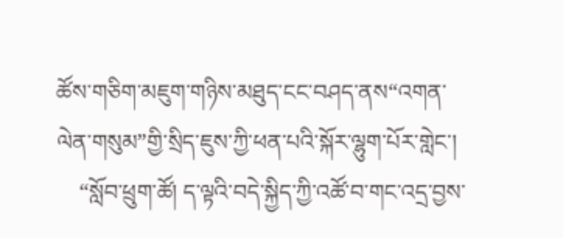ཚོས་གཅིག་མཇུག་གཉིས་མཐུད་ངང་བཤད་ནས“འགན་ལེན་གསུམ”གྱི་སྲིད་ཇུས་ཀྱི་ཕན་པའི་སྐོར་ལྷུག་པོར་གླེང་།
    “སློབ་ཕྲུག་ཚོ། ད་ལྟའི་བདེ་སྐྱིད་ཀྱི་འཚོ་བ་གང་འདྲ་བྱས་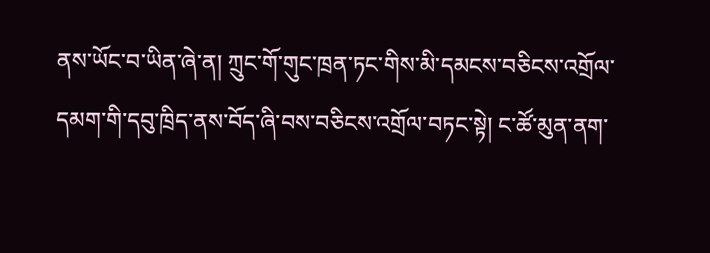ནས་ཡོང་བ་ཡིན་ཞེ་ན། ཀྲུང་གོ་གུང་ཁྲན་ཏང་གིས་མི་དམངས་བཅིངས་འགྲོལ་དམག་གི་དབུ་ཁྲིད་ནས་བོད་ཞི་བས་བཅིངས་འགྲོལ་བཏང་སྟེ། ང་ཚོ་མུན་ནག་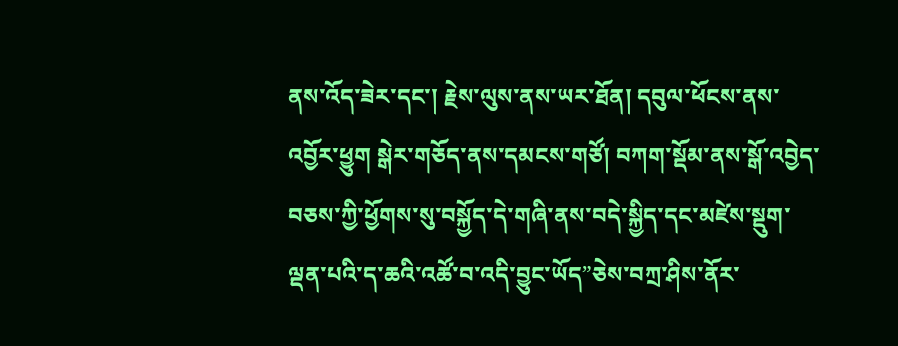ནས་འོད་ཟེར་དང་། རྗེས་ལུས་ནས་ཡར་ཐོན། དབུལ་ཕོངས་ནས་འབྱོར་ཕྱུག སྒེར་གཅོད་ནས་དམངས་གཙོ། བཀག་སྡོམ་ནས་སྒོ་འབྱེད་བཅས་ཀྱི་ཕྱོགས་སུ་བསྐྱོད་དེ་གཞི་ནས་བདེ་སྐྱིད་དང་མཛེས་སྡུག་ལྡན་པའི་ད་ཆའི་འཚོ་བ་འདི་བྱུང་ཡོད”ཅེས་བཀྲ་ཤིས་ནོར་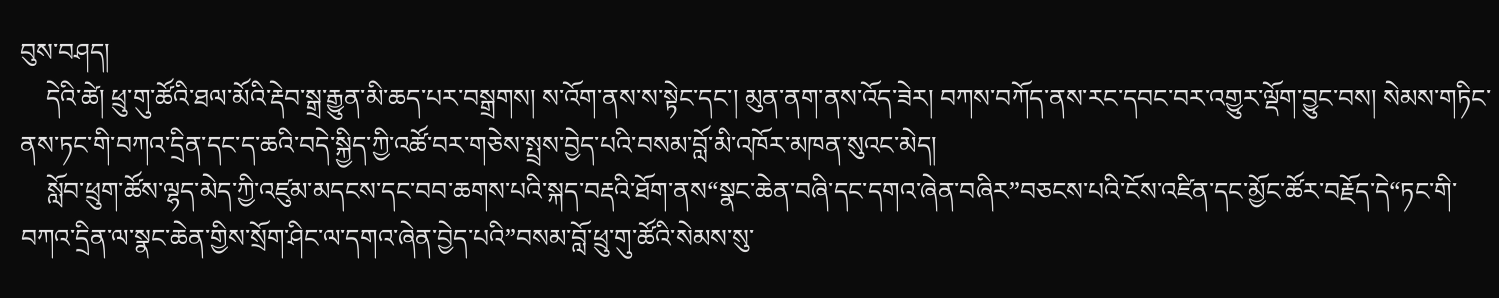བུས་བཤད།
    དེའི་ཚེ། ཕྲུ་གུ་ཚོའི་ཐལ་མོའི་རྡེབ་སྒྲ་རྒྱུན་མི་ཆད་པར་བསྒྲགས། ས་འོག་ནས་ས་སྟེང་དང་། མུན་ནག་ནས་འོད་ཟེར། བཀས་བཀོད་ནས་རང་དབང་བར་འགྱུར་ལྡོག་བྱུང་བས། སེམས་གཏིང་ནས་ཏང་གི་བཀའ་དྲིན་དང་ད་ཆའི་བདེ་སྐྱིད་ཀྱི་འཚོ་བར་གཅེས་སྤྲས་བྱེད་པའི་བསམ་བློ་མི་འཁོར་མཁན་སུའང་མེད།
    སློབ་ཕྲུག་ཚོས་ལྷད་མེད་ཀྱི་འཛུམ་མདངས་དང་བབ་ཆགས་པའི་སྐད་བརྡའི་ཐོག་ནས“སྣང་ཆེན་བཞི་དང་དགའ་ཞེན་བཞིར”བཅངས་པའི་ངོས་འཛིན་དང་མྱོང་ཚོར་བརྗོད་དེ“ཏང་གི་བཀའ་དྲིན་ལ་སྣང་ཆེན་གྱིས་སྲོག་ཤིང་ལ་དགའ་ཞེན་བྱེད་པའི”བསམ་བློ་ཕྲུ་གུ་ཚོའི་སེམས་སུ་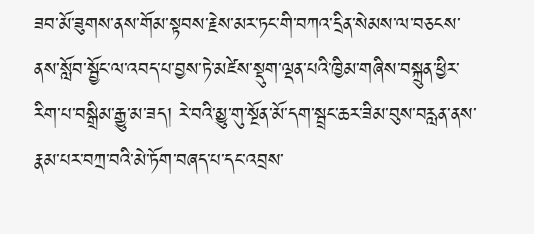ཟབ་མོ་ཟུགས་ནས་གོམ་སྟབས་རྗེས་མར་ཏང་གི་བཀའ་དྲིན་སེམས་ལ་བཅངས་ནས་སློབ་སྦྱོང་ལ་འབད་པ་བྱས་ཏེ་མཛེས་སྡུག་ལྡན་པའི་ཁྱིམ་གཞིས་བསྐྲུན་ཕྱིར་རིག་པ་བསྒྲིམ་རྒྱུ་མ་ཟད། རེ་བའི་མྱུ་གུ་སྔོན་མོ་དག་སྦྲང་ཆར་ཟིམ་བུས་བརླན་ནས་རྣམ་པར་བཀྲ་བའི་མེ་ཏོག་བཞད་པ་དང་འབྲས་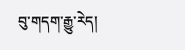བུ་གདག་རྒྱུ་རེད།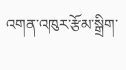འགན་འཁུར་རྩོམ་སྒྲིག་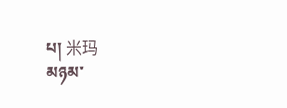པ། 米玛
མཉམ་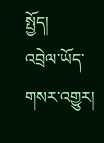སྤྱོད།
འབྲེལ་ཡོད་གསར་འགྱུར།